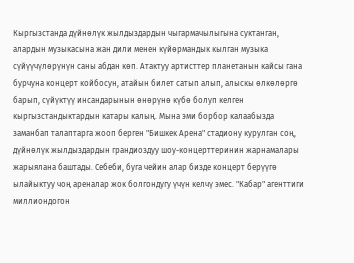Кыргызстанда дүйнөлүк жылдыздардын чыгармачылыгына суктанган, алардын музыкасына жан дили менен күйөрмандык кылган музыка сүйүүчүлөрүнүн саны абдан көп. Атактуу артисттер планетанын кайсы гана бурчуна концерт койбосун, атайын билет сатып алып, алыскы өлкөлөргө барып, сүйүктүү инсандарынын өнөрүнө күбө болуп келген кыргызстандыктардын катары калың. Мына эми борбор калаабызда заманбап талаптарга жооп берген "Бишкек Арена" стадиону курулган соң, дүйнөлүк жылдыздардын грандиоздуу шоу-концерттеринин жарнамалары жарыялана баштады. Себеби, буга чейин алар бизде концерт берүүгө ылайыктуу чоң ареналар жок болгондугу үчүн келчү эмес. "Кабар" агенттиги миллиондогон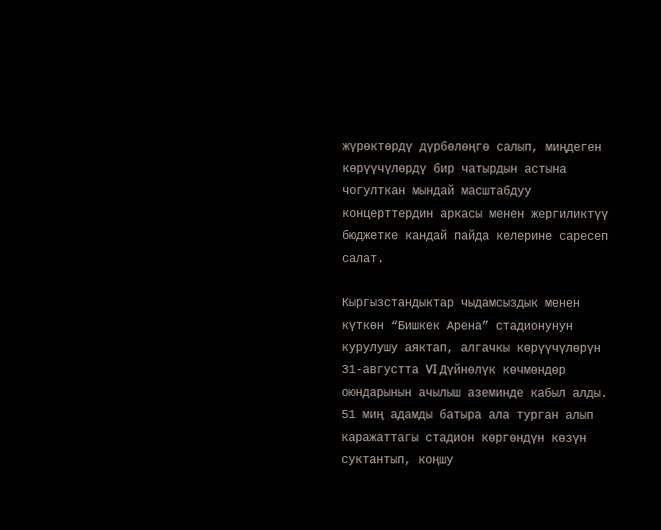жүрөктөрдү дүрбөлөңгө салып, миңдеген көрүүчүлөрдү бир чатырдын астына чогулткан мындай масштабдуу концерттердин аркасы менен жергиликтүү бюджетке кандай пайда келерине саресеп салат.

Кыргызстандыктар чыдамсыздык менен күткөн “Бишкек Арена” стадионунун курулушу аяктап, алгачкы көрүүчүлөрүн 31-августта VI Дүйнөлүк көчмөндөр оюндарынын ачылыш аземинде кабыл алды. 51 миң адамды батыра ала турган алып каражаттагы стадион көргөндүн көзүн суктантып, коңшу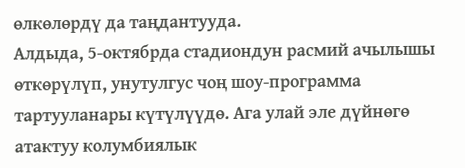өлкөлөрдү да таңдантууда.
Алдыда, 5-октябрда стадиондун расмий ачылышы өткөрүлүп, унутулгус чоң шоу-программа тартууланары күтүлүүдө. Ага улай эле дүйнөгө атактуу колумбиялык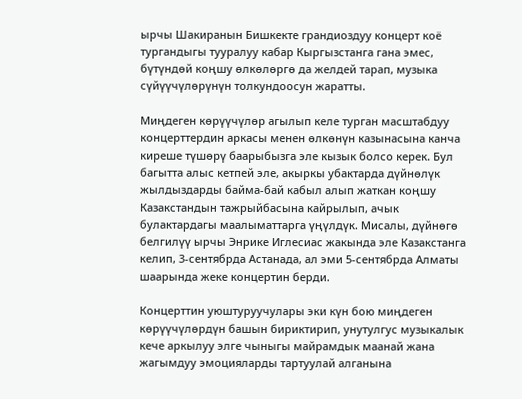ырчы Шакиранын Бишкекте грандиоздуу концерт коё тургандыгы тууралуу кабар Кыргызстанга гана эмес, бүтүндөй коңшу өлкөлөргө да желдей тарап, музыка сүйүүчүлөрүнүн толкундоосун жаратты.

Миңдеген көрүүчүлөр агылып келе турган масштабдуу концерттердин аркасы менен өлкөнүн казынасына канча киреше түшөрү баарыбызга эле кызык болсо керек. Бул багытта алыс кетпей эле, акыркы убактарда дүйнөлүк жылдыздарды байма-бай кабыл алып жаткан коңшу Казакстандын тажрыйбасына кайрылып, ачык булактардагы маалыматтарга үңүлдүк. Мисалы, дүйнөгө белгилүү ырчы Энрике Иглесиас жакында эле Казакстанга келип, 3-сентябрда Астанада, ал эми 5-сентябрда Алматы шаарында жеке концертин берди.

Концерттин уюштуруучулары эки күн бою миңдеген көрүүчүлөрдүн башын бириктирип, унутулгус музыкалык кече аркылуу элге чыныгы майрамдык маанай жана жагымдуу эмоцияларды тартуулай алганына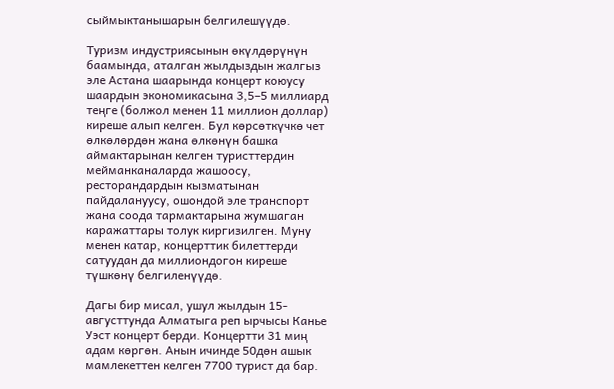сыймыктанышарын белгилешүүдө.

Туризм индустриясынын өкүлдөрүнүн баамында, аталган жылдыздын жалгыз эле Астана шаарында концерт коюусу шаардын экономикасына 3,5–5 миллиард теңге (болжол менен 11 миллион доллар) киреше алып келген. Бул көрсөткүчкө чет өлкөлөрдөн жана өлкөнүн башка аймактарынан келген туристтердин мейманканаларда жашоосу, ресторандардын кызматынан пайдалануусу, ошондой эле транспорт жана соода тармактарына жумшаган каражаттары толук киргизилген. Муну менен катар, концерттик билеттерди сатуудан да миллиондогон киреше түшкөнү белгиленүүдө.

Дагы бир мисал, ушул жылдын 15-августтунда Алматыга реп ырчысы Канье Уэст концерт берди. Концертти 31 миң адам көргөн. Анын ичинде 50дөн ашык мамлекеттен келген 7700 турист да бар.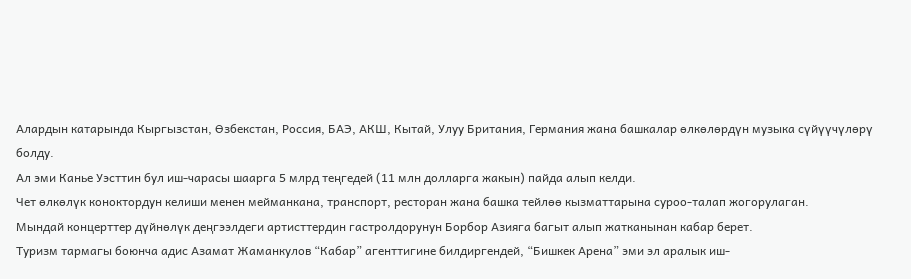Алардын катарында Кыргызстан, Өзбекстан, Россия, БАЭ, АКШ, Кытай, Улуу Британия, Германия жана башкалар өлкөлөрдүн музыка сүйүүчүлөрү болду.
Ал эми Канье Уэсттин бул иш-чарасы шаарга 5 млрд теңгедей (11 млн долларга жакын) пайда алып келди.
Чет өлкөлүк коноктордун келиши менен мейманкана, транспорт, ресторан жана башка тейлөө кызматтарына суроо-талап жогорулаган.
Мындай концерттер дүйнөлүк деңгээлдеги артисттердин гастролдорунун Борбор Азияга багыт алып жатканынан кабар берет.
Туризм тармагы боюнча адис Азамат Жаманкулов “Кабар” агенттигине билдиргендей, “Бишкек Арена” эми эл аралык иш-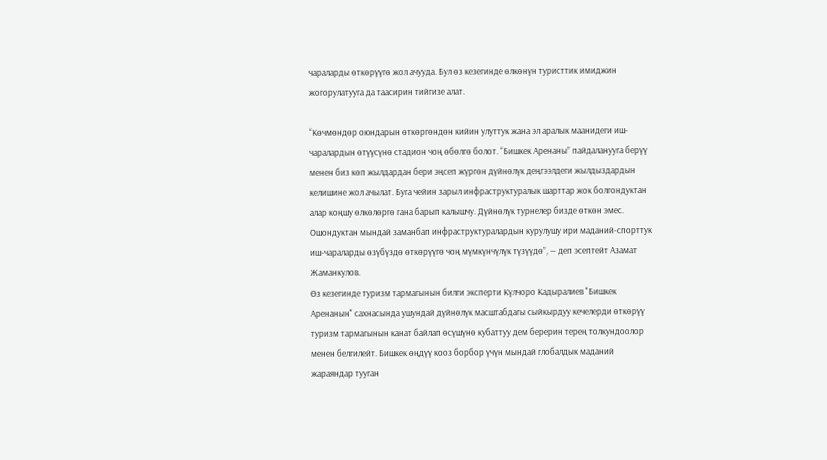чараларды өткөрүүгө жол ачууда. Бул өз кезегинде өлкөнүн туристтик имиджин жогорулатууга да таасирин тийгизе алат.

“Көчмөндөр оюндарын өткөргөндөн кийин улуттук жана эл аралык маанидеги иш-чаралардын өтүүсүнө стадион чоң өбөлгө болот. “Бишкек Аренаны” пайдаланууга берүү менен биз көп жылдардан бери эңсеп жүргөн дүйнөлүк деңгээлдеги жылдыздардын келишине жол ачылат. Буга чейин зарыл инфраструктуралык шарттар жок болгондуктан алар коңшу өлкөлөргө гана барып калышчу. Дүйнөлүк турнелер бизде өткөн эмес. Ошондуктан мындай заманбап инфраструктуралардын курулушу ири маданий-спорттук иш-чараларды өзүбүздө өткөрүүгө чоң мүмкүнчүлүк түзүүдө”, — деп эсептейт Азамат Жаманкулов.
Өз кезегинде туризм тармагынын билги эксперти Күлчоро Кадыралиев "Бишкек Аренанын" сахнасында ушундай дүйнөлүк масштабдагы сыйкырдуу кечелерди өткөрүү туризм тармагынын канат байлап өсүшүнө кубаттуу дем берерин терең толкундоолор менен белгилейт. Бишкек өңдүү кооз борбор үчүн мындай глобалдык маданий жараяндар тууган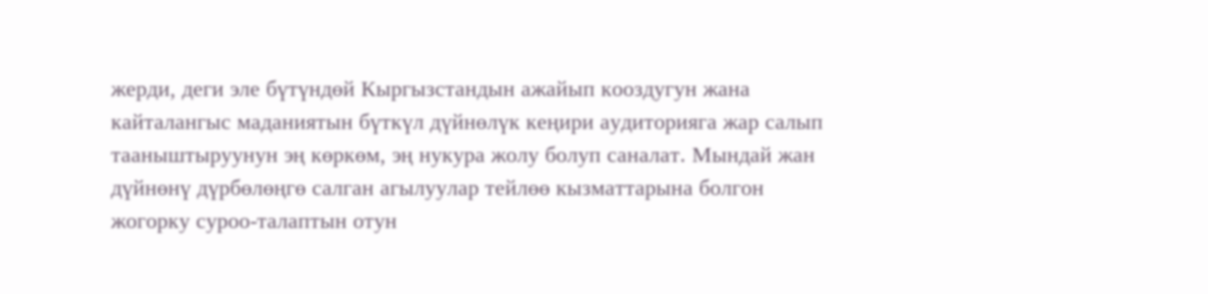жерди, деги эле бүтүндөй Кыргызстандын ажайып кооздугун жана кайталангыс маданиятын бүткүл дүйнөлүк кеңири аудиторияга жар салып тааныштыруунун эң көркөм, эң нукура жолу болуп саналат. Мындай жан дүйнөнү дүрбөлөңгө салган агылуулар тейлөө кызматтарына болгон жогорку суроо-талаптын отун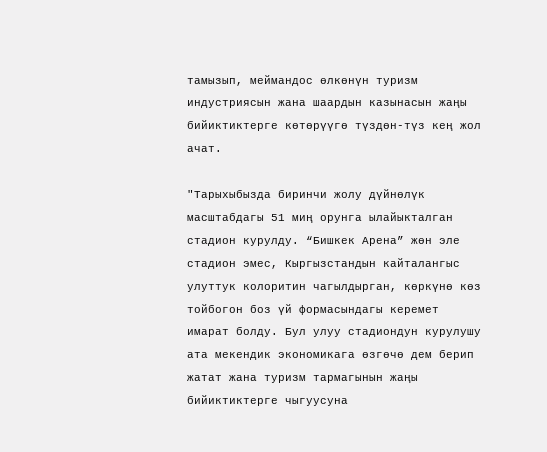тамызып, меймандос өлкөнүн туризм индустриясын жана шаардын казынасын жаңы бийиктиктерге көтөрүүгө түздөн-түз кең жол ачат.

"Тарыхыбызда биринчи жолу дүйнөлүк масштабдагы 51 миң орунга ылайыкталган стадион курулду. “Бишкек Арена” жөн эле стадион эмес, Кыргызстандын кайталангыс улуттук колоритин чагылдырган, көркүнө көз тойбогон боз үй формасындагы керемет имарат болду. Бул улуу стадиондун курулушу ата мекендик экономикага өзгөчө дем берип жатат жана туризм тармагынын жаңы бийиктиктерге чыгуусуна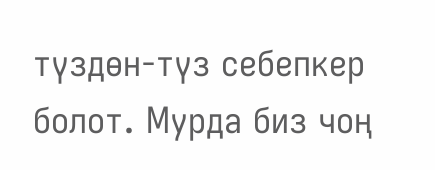түздөн-түз себепкер болот. Мурда биз чоң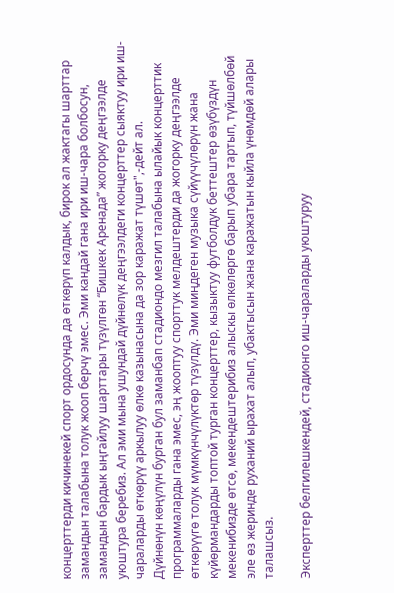концерттерди кичинекей спорт ордосунда да өткөрүп калдык, бирок ал жактагы шарттар замандын талабына толук жооп берчү эмес. Эми кандай гана ири иш-чара болбосун, замандын бардык ыңгайлуу шарттары түзүлгөн “Бишкек Аренада” жогорку деңгээлде уюштура беребиз. Ал эми мына ушундай дүйнөлүк деңгээлдеги концерттер сыяктуу ири иш-чараларды өткөрүү аркылуу өлкө казынасына да зор каражат түшөт",-дейт ал.
Дүйнөнүн көңүлүн бурган бул заманбап стадиондо мезгил талабына ылайык концерттик программаларды гана эмес, эң жооптуу спорттук мелдештерди да жогорку деңгээлде өткөрүүгө толук мүмкүнчүлүктөр түзүлдү. Эми миңдеген музыка сүйүүчүлөрүн жана күйөрмандарды топтой турган концерттер, кызыктуу футболдук беттештер өзүбүздүн мекенибизде өтсө, мекендештерибиз алыскы өлкөлөргө барып убара тартып, түйшөлбөй эле өз жеринде руханий ырахат алып, убактысын жана каражатын кыйла үнөмдөй алары талашсыз.

Эксперттер белгилешкендей, стадионго иш-чараларды уюштуруу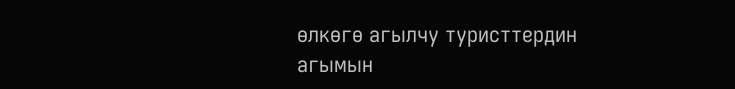өлкөгө агылчу туристтердин агымын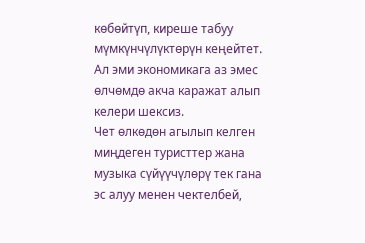көбөйтүп, киреше табуу мүмкүнчүлүктөрүн кеңейтет. Ал эми экономикага аз эмес өлчөмдө акча каражат алып келери шексиз.
Чет өлкөдөн агылып келген миңдеген туристтер жана музыка сүйүүчүлөрү тек гана эс алуу менен чектелбей,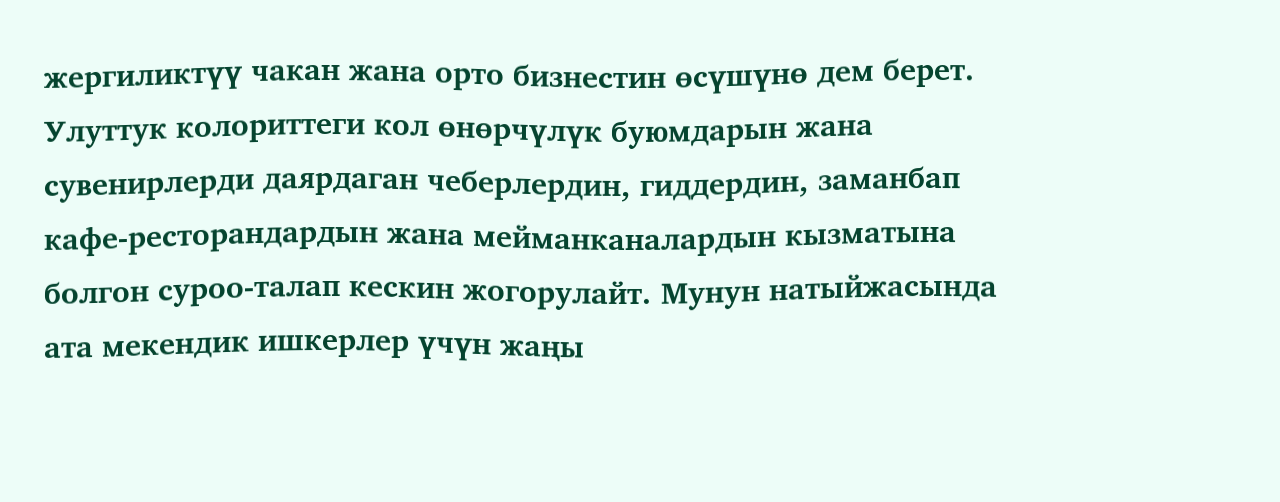жергиликтүү чакан жана орто бизнестин өсүшүнө дем берет. Улуттук колориттеги кол өнөрчүлүк буюмдарын жана сувенирлерди даярдаган чеберлердин, гиддердин, заманбап кафе-ресторандардын жана мейманканалардын кызматына болгон суроо-талап кескин жогорулайт. Мунун натыйжасында ата мекендик ишкерлер үчүн жаңы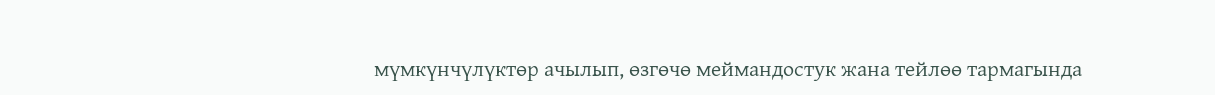мүмкүнчүлүктөр ачылып, өзгөчө меймандостук жана тейлөө тармагында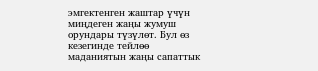эмгектенген жаштар үчүн миңдеген жаңы жумуш орундары түзүлөт. Бул өз кезегинде тейлөө маданиятын жаңы сапаттык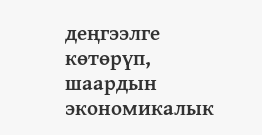деңгээлге көтөрүп, шаардын экономикалык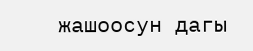жашоосун дагы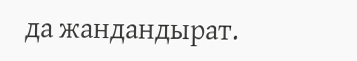да жандандырат.